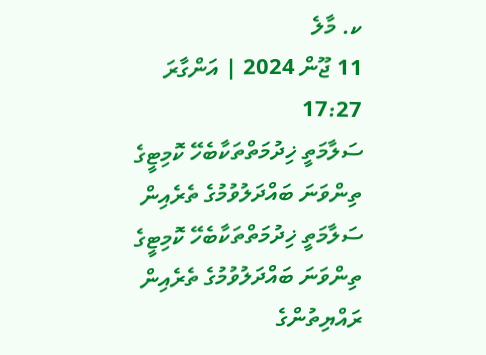ކ. މާލެ
11 ޖޫން 2024 | އަންގާރަ 17:27
ސަލާމަތީ ޚިދުމަތްތަކާބެހޭ ކޮމިޓީގެ ތިންވަނަ ބައްދަލުވުމުގެ ތެރެއިން
ސަލާމަތީ ޚިދުމަތްތަކާބެހޭ ކޮމިޓީގެ ތިންވަނަ ބައްދަލުވުމުގެ ތެރެއިން
ރައްޔިތުންގެ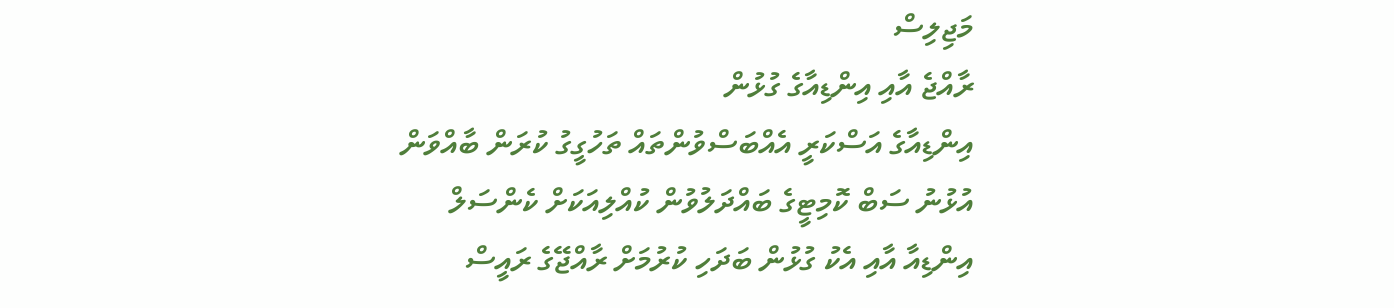މަޖިލިސް
ރާއްޖެ އާއި އިންޑިއާގެ ގުޅުން
އިންޑިއާގެ އަސްކަރީ އެއްބަސްވުންތައް ތަހުގީގު ކުރަން ބާއްވަން އުޅުނު ސަބް ކޮމިޓީގެ ބައްދަލުވުން ކުއްލިއަކަށް ކެންސަލް
އިންޑިއާ އާއި އެކު ގުޅުން ބަދަހި ކުރުމަށް ރާއްޖޭގެ ރައީސް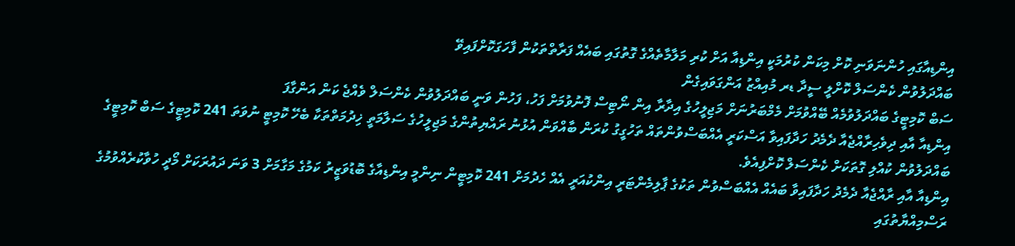އިންޑިއާގައި ހުންނަވަނި ކޮށް މިކަން ކުރުމަކީ އިންޑިއާ އަށް ކުރި މަލާމާތެއްގެ ގޮތުގައި ބައެއް ފަރާތްތަކުން ފާހަގަކޮށްފައިވޭ
ބައްދަލުވުން ކެންސަލް ކޮށްލީ ސީދާ ޑރ މުއިއްޒު އަންގަވައިގެން
ސަބް ކޮމިޓީގެ ބައްދަލުވުމެއް ބޭއްވުމަށް މެމްބަރުނަށް މަޖިލީހުގެ އިދާރާ އިން ނޯޓިސް ފޮނުވުމަށް ފަހު، ފަހުން ވަނީ ބައްދަލުވުން ކެންސަލް ވެއްޖެ ކަން އަންގާފަ
އިންޑިއާ އާއި ދިވެހިރާއްޖެއާ ދެމެދު ހަދާފައިވާ އަސްކަރީ އެއްބަސްވުންތައް ތަހުގީގު ކުރަން ބާއްވަން އުޅުނު ރައްޔިތުންގެ މަޖިލީހުގެ ސަލާމަތީ ޚިދުމަތްތަކާ ބެހޭ ކޮމިޓީ ނުވަތަ 241 ކޮމިޓީގެ ސަބް ކޮމިޓީގެ ބައްދަލުވުން ކުއްލި ގޮތަކަށް ކެންސަލް ކޮށްފިއެވެ.
އިންޑިއާ އާއި ރާއްޖެއާ ދެމެދު ހަދާފައިވާ ބައެއް އެއްބަސްވުން ތަކުގެ ޕާލިމެންޓަރީ އިންކުއަރީ އެއް ހެދުމަށް 241 ކޮމިޓީން ނިންމީ އިންޑިއާގެ ބޮޑުވަޒީރު ކަމުގެ މަގާމަށް 3 ވަނަ ދައުރަކަށް މޯދީ ހުވާކުރެއްވުމުގެ ރަސްމިއްޔާތުގައި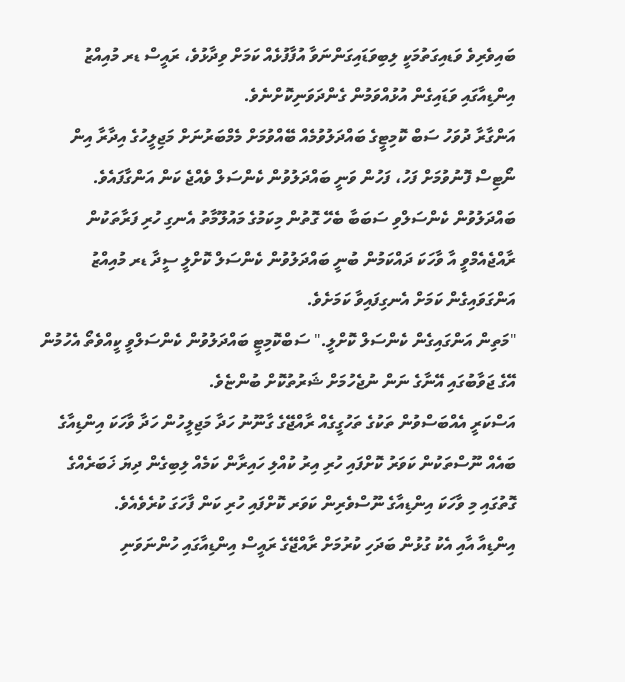ބައިވެރިވެ ވަޑއިގަތުމަކީ ލިބިވަޑައިގަންނަވާ އުފާފުޅެއް ކަމަށް ވިދާޅުވެ، ރައީސް ޑރ މުއިއްޒު އިންޑިއާގައި ވަޑައިގެން އުޅުއްވަމުން ގެންދަވަނިކޮށްނެވެ.
އަންގާރާ ދުވަހު ސަބް ކޮމިޓީގެ ބައްދަލުވުމެއް ބޭއްވުމަށް މެމްބަރުނަށް މަޖިލީހުގެ އިދާރާ އިން ނޯޓިސް ފޮނުވުމަށް ފަހު، ފަހުން ވަނީ ބައްދަލުވުން ކެންސަލް ވެއްޖެ ކަން އަންގާފައެވެ.
ބައްދަލުވުން ކެންސަލްވި ސަބަބާ ބެހޭ ގޮތުން މިކަމުގެ މައުލޫމާތު އެނގި ހުރި ފަރާތަކުން ރާއްޖެއެމްވީ އާ ވާހަކަ ދައްކަމުން ބުނީ ބައްދަލުވުން ކެންސަލް ކޮށްލީ ސީދާ ޑރ މުއިއްޒު އަންގަވައިގެން ކަމަށް އެނގިފައިވާ ކަމަށެވެ.
"މަތިން އަންގައިގެން ކެންސަލް ކޮށްލީ." ސަބްކޮމިޓީ ބައްދަލުވުން ކެންސަލްވީ ކީއްވެތޯ އެހުމުން އޭގެ ޖަވާބުގައި އޭނާގެ ނަން ނުޖެހުމަށް ޝަރުތުކޮށް ބުންޏެވެ.
އަސްކަރީ އެއްބަސްވުން ތަކުގެ ތަހުގީގެއް ރާއްޖޭގެ ގާނޫނު ހަދާ މަޖިލީހުން ހަދާ ވާހަކަ އިންޑިއާގެ ބައެއް ނޫސްތަކުން ކަވަރު ކޮށްފައި ހުރި އިރު ކުއްލި ހައިރާން ކަމެއް ލިބިގެން ދިޔަ ޚަބަރެއްގެ ގޮތުގައި މި ވާހަކަ އިންޑިއާގެ ނޫސްވެރިން ކަވަރ ކޮށްފައި ހުރި ކަން ފާހަގަ ކުރެވެއެވެ.
އިންޑިއާ އާއި އެކު ގުޅުން ބަދަހި ކުރުމަށް ރާއްޖޭގެ ރައީސް އިންޑިއާގައި ހުންނަވަނި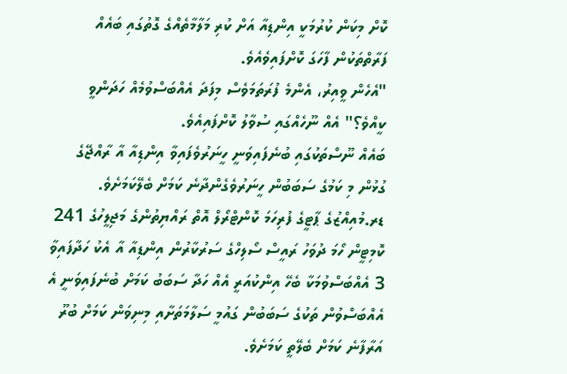ކޮށް މިކަން ކުރުމަކީ އިންޑިއާ އަށް ކުރި މަލާމާތެއްގެ ގޮތުގައި ބައެއް ފަރާތްތަކުން ފާހަގަ ކޮށްފައިވެއެވެ.
"އެހެން ވީއިރު، އެންމެ ފުރަތަމަވެސް މިފަދަ އެއްބަސްވުމެއް ހަދަންވީ ކީއްވެ؟" އެއް ނޫހެއްގައި ސުވާލު ކޮށްފައިއެވެ.
ބައެއް ނޫސްތަކުގައި ބުނެފައިވަނީ ހީނަރުވެފައިވާ އިންޑިއާ އާ ރާއްޖޭގެ ގުޅުން މި ކަމުގެ ސަބަބުން ހީނަރުވެގެންދާނެ ކަމަށް ބެލޭކަމަށެވެ.
ޑރ.މުއިއްޒުގެ ޕާޓީގެ ފުރިހަމަ ކޮންޓްރޯލް އޮތް ރައްޔިތުންގެ މަޖިލީހުގެ 241 ކޮމިޓީން ހޯމަ ދުވަހު ރައީސް ސޯލިހްގެ ސަރުކާރުން އިންޑިއާ އާ އެކު ހަދާފައިވާ 3 އެއްބަސްވުމަކާ ބެހޭ އިންކުއަރީ އެއް ހަދާ ސަބަބު ކަމަށް ބުނެފައިވަނީ އެ އެއްބަސްވުން ތަކުގެ ސަބަބުން ގައުމީ ސަލާމަތަށާއި މިނިވަން ކަމަށް ބުރޫ އަރާފާނެ ކަމަށް ބެލޭތީ ކަމަށެވެ.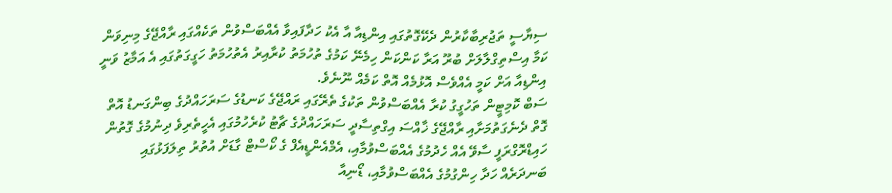ސިޔާސީ ތަޖުރިބާކާރުން ދެކޭގޮތުގައި އިންޑިއާ އާ އެކު ހަދާފައިވާ އެއްބަސްވުން ތަކެއްގައި ރާއްޖޭގެ މިނިވަން ކަމާ އިސްތިގްލާލަށް ބުރޫ އަރާ ކަންކަން ހިމެނޭ ކަމުގެ ތުހުމަތު ކުރާއިރު އެތުހުމަތު ހަގީގަތުގައި އެ އަމާޒު ވަނީ އިންޑިއާ އަށް ކަމީ އެއްވެސް އޮޅުމެއް އޮތް ކަމެއް ނޫނެވެ.
ސަބް ކޮމިޓީން ތަހުގީގު ކުރާ އެއްބަސްވުން ތަކުގެ ތެރޭގައި ރައްޖޭގެ ކަނޑުގެ ސަރަހައްދުގެ ބިންގަނޑު އޮތް ގޮތް ދެނެގަތުމަށާއި ރާއްޖޭގެ ޚާއްސަ އިގްތިސާދީ ސަރަހައްދުގެ ޗާޓު ކުރެހުމުގައި އެހީތެރިވެ ދިނުމުގެ ގޮތުން ހައިޑްރޮގްރަފީ ސާވޭ އެއް ހެދުމުގެ އެއްބަސްވުމާއި، އެމްއެންޑީއެފް ގެ ކޯސްޓް ގާޑަށް އުތުރު ތިލަފަޅުގައި ބަނދަރެއް ހަދާ ހިންގުމުގެ އެއްބަސްވުމާއި، ޑޯނިއާ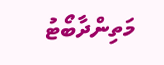މަތިންދާބޯޓު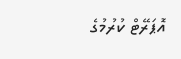އޮޕަރޭޓް ކުރުމުގެ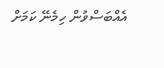އެއްބަސްވުން ހިމެނޭ ކަމަށް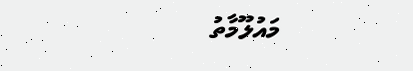މައުލޫމާތު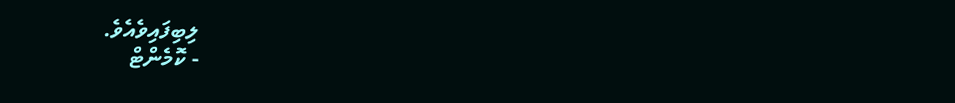ލިބިފައިވެއެވެ.
- ކޮމެންޓް